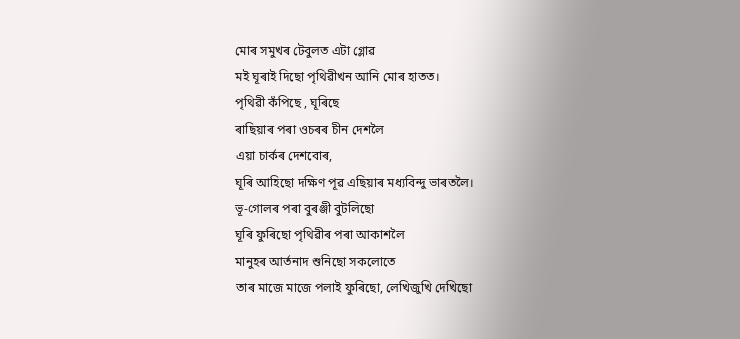মোৰ সমুখৰ টেবুলত এটা গ্লোৱ
মই ঘূৰাই দিছো পৃথিৱীখন আনি মোৰ হাতত।
পৃথিৱী কঁপিছে , ঘূৰিছে
ৰাছিয়াৰ পৰা ওচৰৰ চীন দেশলৈ
এয়া চাৰ্কৰ দেশবোৰ,
ঘূৰি আহিছো দক্ষিণ পূৱ এছিয়াৰ মধ্যবিন্দু ভাৰতলৈ।
ভূ-গোলৰ পৰা বুৰঞ্জী বুটলিছো
ঘূৰি ফুৰিছো পৃথিৱীৰ পৰা আকাশলৈ
মানুহৰ আৰ্তনাদ শুনিছো সকলোতে
তাৰ মাজে মাজে পলাই ফুৰিছো, লেখিজুখি দেখিছো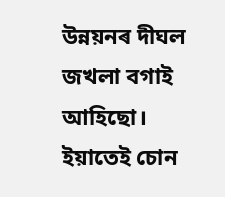উন্নয়নৰ দীঘল জখলা বগাই আহিছো।
ইয়াতেই চোন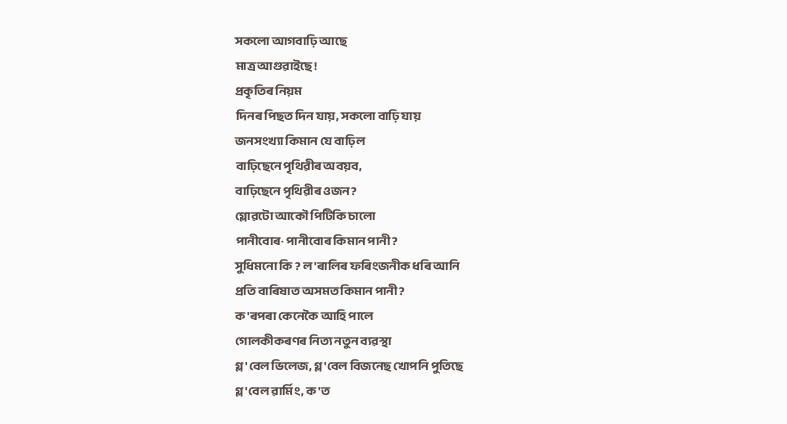সকলো আগবাঢ়ি আছে
মাত্ৰ আগুৱাইছে!
প্ৰকৃতিৰ নিয়ম
দিনৰ পিছত দিন যায়, সকলো বাঢ়ি যায়
জনসংখ্যা কিমান যে বাঢ়িল
বাঢ়িছেনে পৃথিৱীৰ অবয়ব,
বাঢ়িছেনে পৃথিৱীৰ ওজন?
গ্লোৱটো আকৌ পিটিকি চালো
পানীবোৰ· পানীবোৰ কিমান পানী?
সুধিমনো কি ? ল'ৰালিৰ ফৰিংজনীক ধৰি আনি
প্ৰতি বাৰিষাত অসমত কিমান পানী ?
ক'ৰপৰা কেনেকৈ আহি পালে
গোলকীকৰণৰ নিত্য নতুন ব্যৱস্থা
গ্ল'বেল ভিলেজ, গ্ল'বেল বিজনেছ খোপনি পুতিছে
গ্ল'বেল ৱাৰ্মিং, ক'ত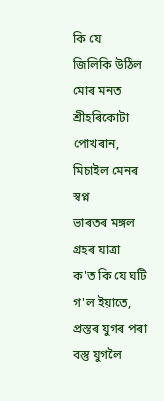কি যে
জিলিকি উঠিল মোৰ মনত শ্ৰীহৰিকোটা
পোখৰান, মিচাইল মেনৰ স্বপ্ন
ভাৰতৰ মঙ্গল গ্ৰহৰ যাত্ৰা
ক'ত কি যে ঘটি গ'ল ইয়াতে,
প্ৰস্তৰ যুগৰ পৰা বস্তু যুগলৈ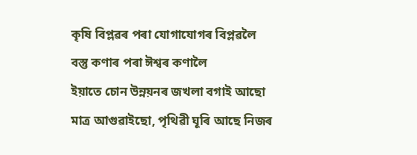কৃষি বিপ্লৱৰ পৰা যোগাযোগৰ বিপ্লৱলৈ
বস্তু কণাৰ পৰা ঈশ্বৰ কণালৈ
ইয়াতে চোন উন্নয়নৰ জখলা বগাই আছো
মাত্ৰ আগুৱাইছো, পৃথিৱী ঘূৰি আছে নিজৰ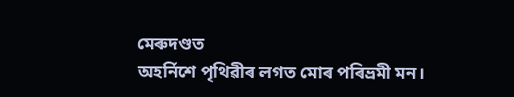মেৰুদণ্ডত
অহৰ্নিশে পৃথিৱীৰ লগত মোৰ পৰিভ্ৰমী মন।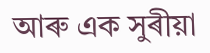আৰু এক সুৰীয়া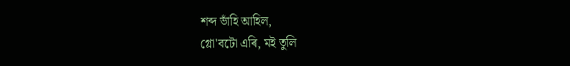শব্দ ভাঁহি আহিল,
গ্লো'বটো এৰি, মই তুলি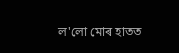ল'লো মোৰ হাতত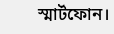স্মাৰ্টফোন।